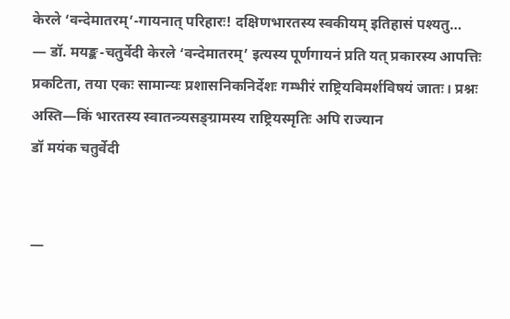केरले ‘वन्देमातरम्’-गायनात् परिहारः! दक्षिणभारतस्य स्वकीयम् इतिहासं पश्यतु...
— डॉ. मयङ्क-चतुर्वेदी केरले ‘वन्देमातरम्’ इत्यस्य पूर्णगायनं प्रति यत् प्रकारस्य आपत्तिः प्रकटिता, तया एकः सामान्यः प्रशासनिकनिर्देशः गम्भीरं राष्ट्रियविमर्शविषयं जातः। प्रश्नः अस्ति—किं भारतस्य स्वातन्त्र्यसङ्ग्रामस्य राष्ट्रियस्मृतिः अपि राज्यान
डॉ मयंक चतुर्वेदी


—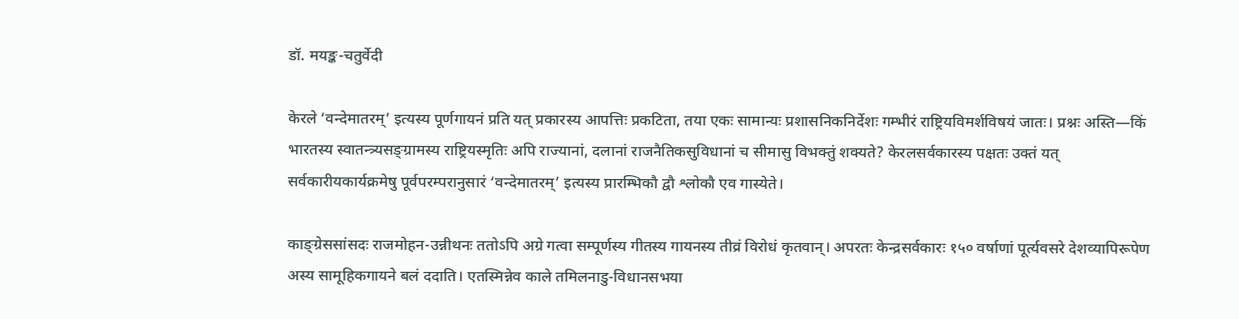डॉ. मयङ्क-चतुर्वेदी

केरले ‘वन्देमातरम्’ इत्यस्य पूर्णगायनं प्रति यत् प्रकारस्य आपत्तिः प्रकटिता, तया एकः सामान्यः प्रशासनिकनिर्देशः गम्भीरं राष्ट्रियविमर्शविषयं जातः। प्रश्नः अस्ति—किं भारतस्य स्वातन्त्र्यसङ्ग्रामस्य राष्ट्रियस्मृतिः अपि राज्यानां, दलानां राजनैतिकसुविधानां च सीमासु विभक्तुं शक्यते? केरलसर्वकारस्य पक्षतः उक्तं यत् सर्वकारीयकार्यक्रमेषु पूर्वपरम्परानुसारं ‘वन्देमातरम्’ इत्यस्य प्रारम्भिकौ द्वौ श्लोकौ एव गास्येते।

काङ्ग्रेससांसदः राजमोहन-उन्नीथनः ततोऽपि अग्रे गत्वा सम्पूर्णस्य गीतस्य गायनस्य तीव्रं विरोधं कृतवान्। अपरतः केन्द्रसर्वकारः १५० वर्षाणां पूर्त्यवसरे देशव्यापिरूपेण अस्य सामूहिकगायने बलं ददाति। एतस्मिन्नेव काले तमिलनाडु-विधानसभया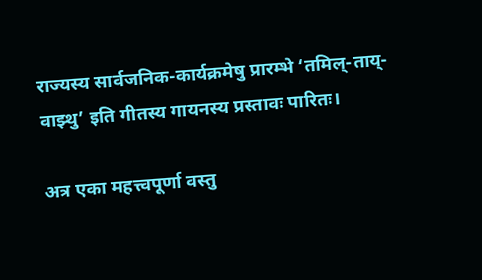राज्यस्य सार्वजनिक-कार्यक्रमेषु प्रारम्भे ‘तमिल्-ताय्-वाझ्थु’ इति गीतस्य गायनस्य प्रस्तावः पारितः।

अत्र एका महत्त्वपूर्णा वस्तु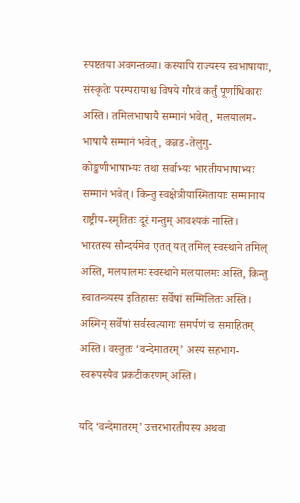स्पष्टतया अवगन्तव्या। कस्यापि राज्यस्य स्वभाषायाः, संस्कृतेः परम्परायाश्च विषये गौरवं कर्तुं पूर्णाधिकारः अस्ति। तमिलभाषायै सम्मानं भवेत्, मलयालम-भाषायै सम्मानं भवेत्, कन्नड-तेलुगु-कोङ्कणीभाषाभ्यः तथा सर्वाभ्यः भारतीयभाषाभ्यः सम्मानं भवेत्। किन्तु स्वक्षेत्रीयास्मितायाः सम्मानाय राष्ट्रीय-स्मृतितः दूरं गन्तुम् आवश्यकं नास्ति। भारतस्य सौन्दर्यमेव एतत् यत् तमिल् स्वस्थाने तमिल् अस्ति, मलयालमः स्वस्थाने मलयालमः अस्ति, किन्तु स्वातन्त्र्यस्य इतिहासः सर्वेषां सम्मिलितः अस्ति। अस्मिन् सर्वेषां सर्वस्वत्यागः समर्पणं च समाहितम् अस्ति। वस्तुतः ‘वन्देमातरम्’ अस्य सहभाग-स्वरूपस्यैव प्रकटीकरणम् अस्ति।

यदि ‘वन्देमातरम्’ उत्तरभारतीयस्य अथवा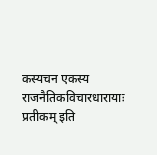कस्यचन एकस्य राजनैतिकविचारधारायाः प्रतीकम् इति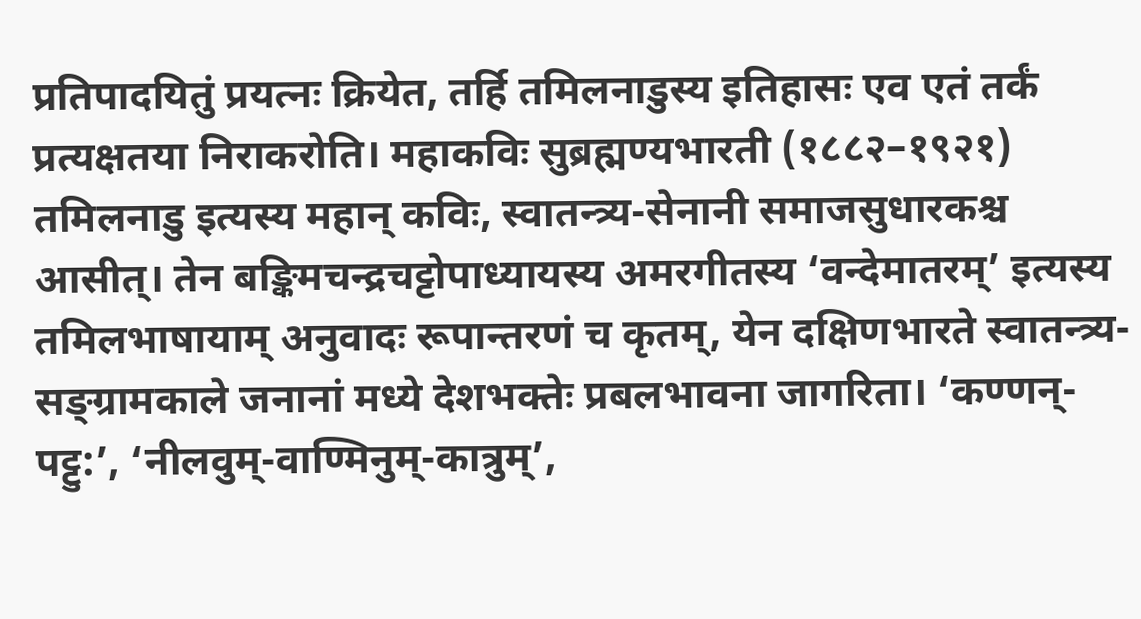प्रतिपादयितुं प्रयत्नः क्रियेत, तर्हि तमिलनाडुस्य इतिहासः एव एतं तर्कं प्रत्यक्षतया निराकरोति। महाकविः सुब्रह्मण्यभारती (१८८२–१९२१) तमिलनाडु इत्यस्य महान् कविः, स्वातन्त्र्य-सेनानी समाजसुधारकश्च आसीत्। तेन बङ्किमचन्द्रचट्टोपाध्यायस्य अमरगीतस्य ‘वन्देमातरम्’ इत्यस्य तमिलभाषायाम् अनुवादः रूपान्तरणं च कृतम्, येन दक्षिणभारते स्वातन्त्र्य-सङ्ग्रामकाले जनानां मध्ये देशभक्तेः प्रबलभावना जागरिता। ‘कण्णन्-पट्टु:’, ‘नीलवुम्-वाण्मिनुम्-कात्रुम्’,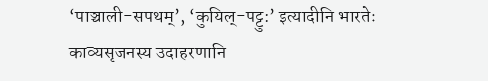‘पाञ्चाली-सपथम्’, ‘कुयिल्-पट्टु:’ इत्यादीनि भारतेः काव्यसृजनस्य उदाहरणानि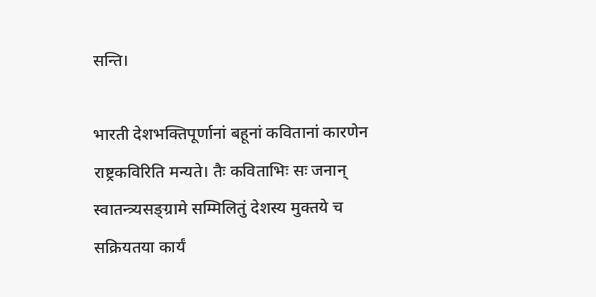सन्ति।

भारती देशभक्तिपूर्णानां बहूनां कवितानां कारणेन राष्ट्रकविरिति मन्यते। तैः कविताभिः सः जनान् स्वातन्त्र्यसङ्ग्रामे सम्मिलितुं देशस्य मुक्तये च सक्रियतया कार्यं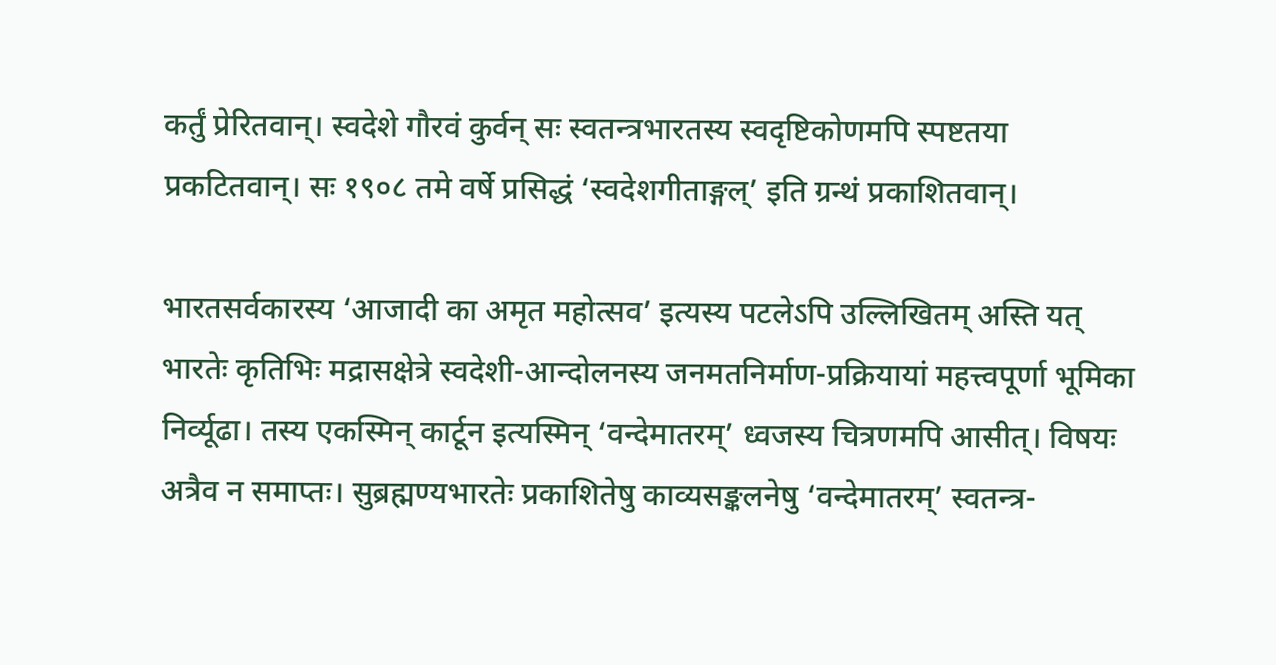कर्तुं प्रेरितवान्। स्वदेशे गौरवं कुर्वन् सः स्वतन्त्रभारतस्य स्वदृष्टिकोणमपि स्पष्टतया प्रकटितवान्। सः १९०८ तमे वर्षे प्रसिद्धं ‘स्वदेशगीताङ्गल्’ इति ग्रन्थं प्रकाशितवान्।

भारतसर्वकारस्य ‘आजादी का अमृत महोत्सव’ इत्यस्य पटलेऽपि उल्लिखितम् अस्ति यत् भारतेः कृतिभिः मद्रासक्षेत्रे स्वदेशी-आन्दोलनस्य जनमतनिर्माण-प्रक्रियायां महत्त्वपूर्णा भूमिका निर्व्यूढा। तस्य एकस्मिन् कार्टून इत्यस्मिन् ‘वन्देमातरम्’ ध्वजस्य चित्रणमपि आसीत्। विषयः अत्रैव न समाप्तः। सुब्रह्मण्यभारतेः प्रकाशितेषु काव्यसङ्कलनेषु ‘वन्देमातरम्’ स्वतन्त्र-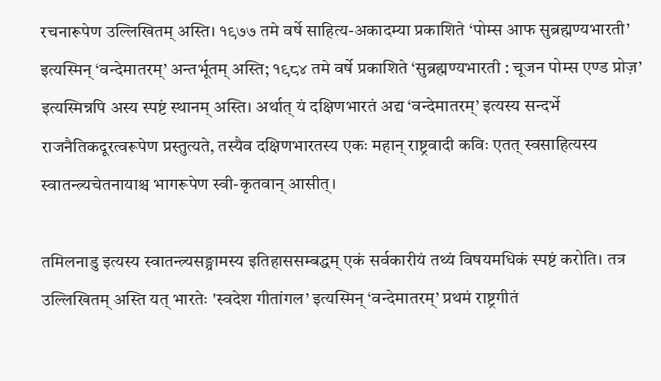रचनारूपेण उल्लिखितम् अस्ति। १९७७ तमे वर्षे साहित्य-अकादम्या प्रकाशिते ‘पोम्स आफ सुब्रह्मण्यभारती’ इत्यस्मिन् ‘वन्देमातरम्’ अन्तर्भूतम् अस्ति; १९८४ तमे वर्षे प्रकाशिते ‘सुब्रह्मण्यभारती : चूजन पोम्स एण्ड प्रोज़’ इत्यस्मिन्नपि अस्य स्पष्टं स्थानम् अस्ति। अर्थात् यं दक्षिणभारतं अद्य ‘वन्देमातरम्’ इत्यस्य सन्दर्भे राजनैतिकदूरत्वरूपेण प्रस्तुत्यते, तस्यैव दक्षिणभारतस्य एकः महान् राष्ट्रवादी कविः एतत् स्वसाहित्यस्य स्वातन्त्र्यचेतनायाश्च भागरूपेण स्वी-कृतवान् आसीत्।

तमिलनाडु इत्यस्य स्वातन्त्र्यसङ्ग्रामस्य इतिहाससम्बद्धम् एकं सर्वकारीयं तथ्यं विषयमधिकं स्पष्टं करोति। तत्र उल्लिखितम् अस्ति यत् भारतेः 'स्वदेश गीतांगल’ इत्यस्मिन् ‘वन्देमातरम्’ प्रथमं राष्ट्रगीतं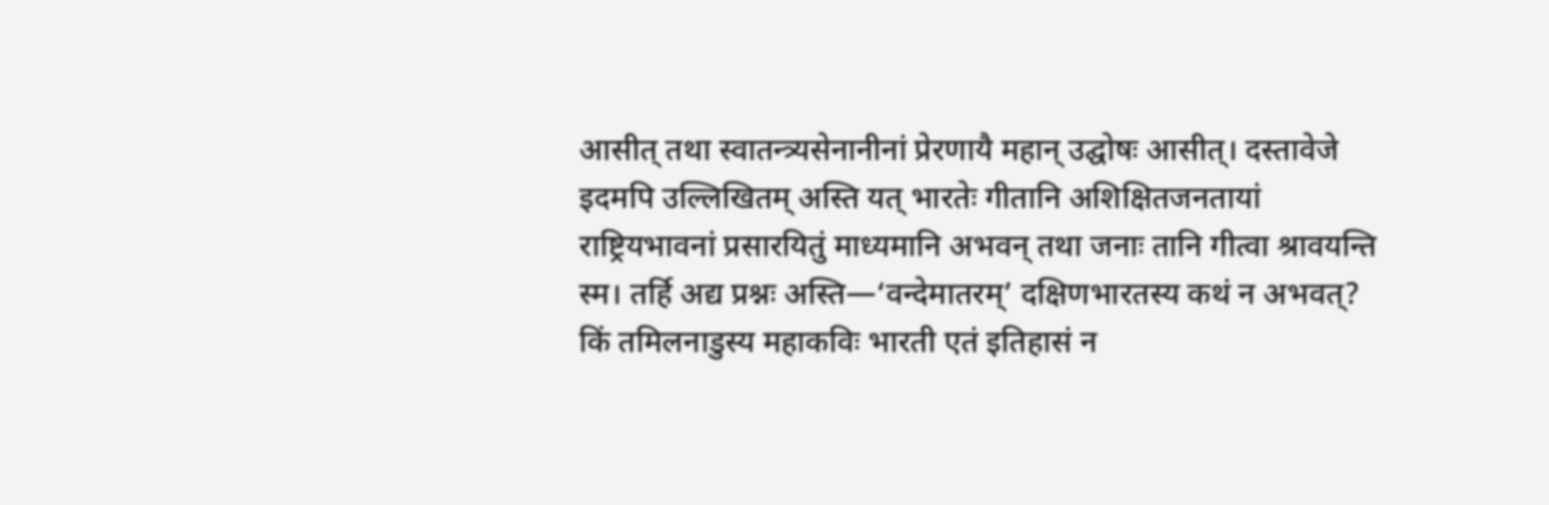आसीत् तथा स्वातन्त्र्यसेनानीनां प्रेरणायै महान् उद्घोषः आसीत्। दस्तावेजे इदमपि उल्लिखितम् अस्ति यत् भारतेः गीतानि अशिक्षितजनतायां राष्ट्रियभावनां प्रसारयितुं माध्यमानि अभवन् तथा जनाः तानि गीत्वा श्रावयन्ति स्म। तर्हि अद्य प्रश्नः अस्ति—‘वन्देमातरम्’ दक्षिणभारतस्य कथं न अभवत्? किं तमिलनाडुस्य महाकविः भारती एतं इतिहासं न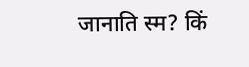जानाति स्म? किं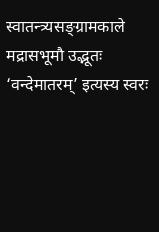स्वातन्त्र्यसङ्ग्रामकाले मद्रासभूमौ उद्भूतः ‘वन्देमातरम्’ इत्यस्य स्वरः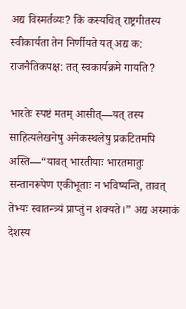अद्य विस्मर्तव्यः? किं कस्यचित् राष्ट्रगीतस्य स्वीकार्यता तेन निर्णीयते यत् अद्य क: राजनैतिकपक्ष: तत् स्वकार्यक्रमे गायति?

भारतेः स्पष्टं मतम् आसीत्—यत् तस्य साहित्यलेखनेषु अनेकस्थलेषु प्रकटितमपि अस्ति—“यावत् भारतीयाः भारतमातुः सन्तानरूपेण एकीभूताः न भविष्यन्ति, तावत् तेभ्यः स्वातन्त्र्यं प्राप्तुं न शक्यते।” अद्य अस्माकं देशस्य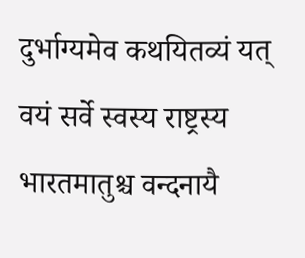दुर्भाग्यमेव कथयितव्यं यत् वयं सर्वे स्वस्य राष्ट्रस्य भारतमातुश्च वन्दनायै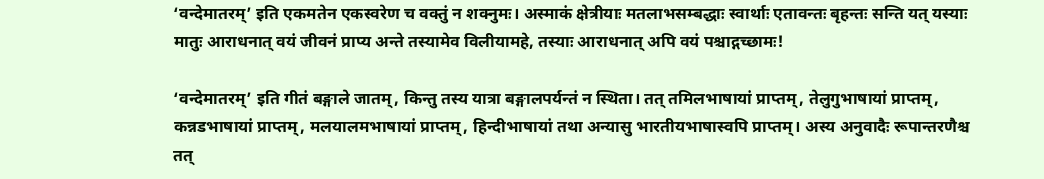‘वन्देमातरम्’ इति एकमतेन एकस्वरेण च वक्तुं न शक्नुमः। अस्माकं क्षेत्रीयाः मतलाभसम्बद्धाः स्वार्थाः एतावन्तः बृहन्तः सन्ति यत् यस्याः मातुः आराधनात् वयं जीवनं प्राप्य अन्ते तस्यामेव विलीयामहे, तस्याः आराधनात् अपि वयं पश्चाद्गच्छामः!

‘वन्देमातरम्’ इति गीतं बङ्गाले जातम्, किन्तु तस्य यात्रा बङ्गालपर्यन्तं न स्थिता। तत् तमिलभाषायां प्राप्तम्, तेलुगुभाषायां प्राप्तम्, कन्नडभाषायां प्राप्तम्, मलयालमभाषायां प्राप्तम्, हिन्दीभाषायां तथा अन्यासु भारतीयभाषास्वपि प्राप्तम्। अस्य अनुवादैः रूपान्तरणैश्च तत्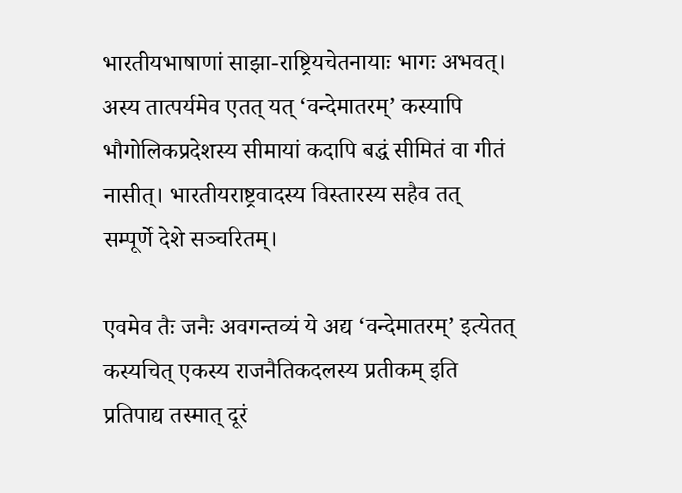भारतीयभाषाणां साझा-राष्ट्रियचेतनायाः भागः अभवत्। अस्य तात्पर्यमेव एतत् यत् ‘वन्देमातरम्’ कस्यापि भौगोलिकप्रदेशस्य सीमायां कदापि बद्धं सीमितं वा गीतं नासीत्। भारतीयराष्ट्रवादस्य विस्तारस्य सहैव तत् सम्पूर्णे देशे सञ्चरितम्।

एवमेव तैः जनैः अवगन्तव्यं ये अद्य ‘वन्देमातरम्’ इत्येतत् कस्यचित् एकस्य राजनैतिकदलस्य प्रतीकम् इति प्रतिपाद्य तस्मात् दूरं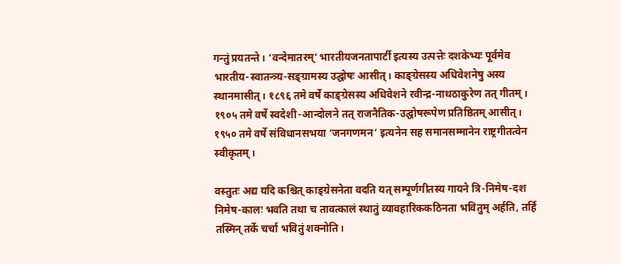गन्तुं प्रयतन्ते। ‘वन्देमातरम्’ भारतीयजनतापार्टी इत्यस्य उत्पत्तेः दशकेभ्यः पूर्वमेव भारतीय-स्वातन्त्र्य-सङ्ग्रामस्य उद्घोषः आसीत्। काङ्ग्रेसस्य अधिवेशनेषु अस्य स्थानमासीत्। १८९६ तमे वर्षे काङ्ग्रेसस्य अधिवेशने रवीन्द्र-नाथठाकुरेण तत् गीतम्। १९०५ तमे वर्षे स्वदेशी-आन्दोलने तत् राजनैतिक-उद्घोषरूपेण प्रतिष्ठितम् आसीत्। १९५० तमे वर्षे संविधानसभया ‘जनगणमन’ इत्यनेन सह समानसम्मानेन राष्ट्रगीतत्वेन स्वीकृतम्।

वस्तुतः अद्य यदि कश्चित् काङ्ग्रेसनेता वदति यत् सम्पूर्णगीतस्य गायने त्रि-निमेष-दश निमेष-कालः भवति तथा च तावत्कालं स्थातुं व्यावहारिककठिनता भवितुम् अर्हति, तर्हि तस्मिन् तर्के चर्चा भवितुं शक्नोति।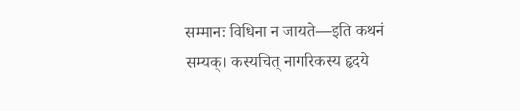सम्मानः विधिना न जायते—इति कथनं सम्यक्। कस्यचित् नागरिकस्य हृदये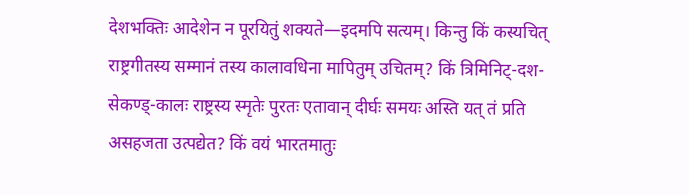देशभक्तिः आदेशेन न पूरयितुं शक्यते—इदमपि सत्यम्। किन्तु किं कस्यचित् राष्ट्रगीतस्य सम्मानं तस्य कालावधिना मापितुम् उचितम्? किं त्रिमिनिट्-दश-सेकण्ड्-कालः राष्ट्रस्य स्मृतेः पुरतः एतावान् दीर्घः समयः अस्ति यत् तं प्रति असहजता उत्पद्येत? किं वयं भारतमातुः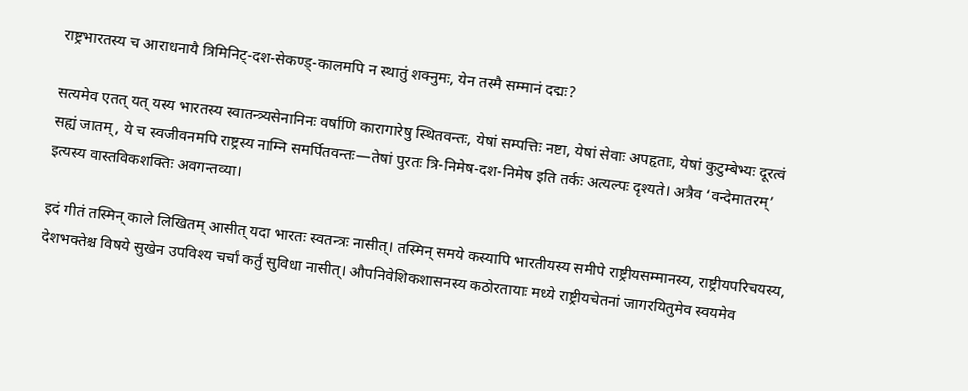राष्ट्रभारतस्य च आराधनायै त्रिमिनिट्-दश-सेकण्ड्-कालमपि न स्थातुं शक्नुमः, येन तस्मै सम्मानं दद्मः?

सत्यमेव एतत् यत् यस्य भारतस्य स्वातन्त्र्यसेनानिनः वर्षाणि कारागारेषु स्थितवन्तः, येषां सम्पत्तिः नष्टा, येषां सेवाः अपहृताः, येषां कुटुम्बेभ्यः दूरत्वं सह्यं जातम्, ये च स्वजीवनमपि राष्ट्रस्य नाम्नि समर्पितवन्तः—तेषां पुरतः त्रि-निमेष-दश-निमेष इति तर्कः अत्यल्पः दृश्यते। अत्रैव ‘वन्देमातरम्’ इत्यस्य वास्तविकशक्तिः अवगन्तव्या।

इदं गीतं तस्मिन् काले लिखितम् आसीत् यदा भारतः स्वतन्त्रः नासीत्। तस्मिन् समये कस्यापि भारतीयस्य समीपे राष्ट्रीयसम्मानस्य, राष्ट्रीयपरिचयस्य, देशभक्तेश्च विषये सुखेन उपविश्य चर्चां कर्तुं सुविधा नासीत्। औपनिवेशिकशासनस्य कठोरतायाः मध्ये राष्ट्रीयचेतनां जागरयितुमेव स्वयमेव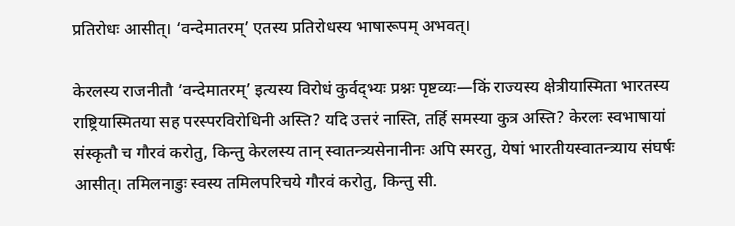प्रतिरोधः आसीत्। ‘वन्देमातरम्’ एतस्य प्रतिरोधस्य भाषारूपम् अभवत्।

केरलस्य राजनीतौ ‘वन्देमातरम्’ इत्यस्य विरोधं कुर्वद्भ्यः प्रश्नः पृष्टव्यः—किं राज्यस्य क्षेत्रीयास्मिता भारतस्य राष्ट्रियास्मितया सह परस्परविरोधिनी अस्ति? यदि उत्तरं नास्ति, तर्हि समस्या कुत्र अस्ति? केरलः स्वभाषायां संस्कृतौ च गौरवं करोतु, किन्तु केरलस्य तान् स्वातन्त्र्यसेनानीनः अपि स्मरतु, येषां भारतीयस्वातन्त्र्याय संघर्षः आसीत्। तमिलनाडुः स्वस्य तमिलपरिचये गौरवं करोतु, किन्तु सी.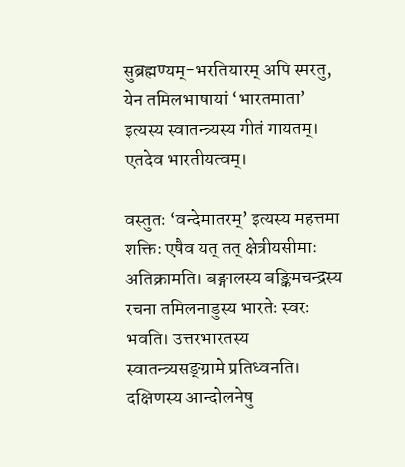सुब्रह्मण्यम्-भरतियारम् अपि स्मरतु, येन तमिलभाषायां ‘भारतमाता’ इत्यस्य स्वातन्त्र्यस्य गीतं गायतम्। एतदेव भारतीयत्वम्।

वस्तुतः ‘वन्देमातरम्’ इत्यस्य महत्तमा शक्तिः एषैव यत् तत् क्षेत्रीयसीमाः अतिक्रामति। बङ्गालस्य बङ्किमचन्द्रस्य रचना तमिलनाडुस्य भारतेः स्वरः भवति। उत्तरभारतस्य स्वातन्त्र्यसङ्ग्रामे प्रतिध्वनति। दक्षिणस्य आन्दोलनेषु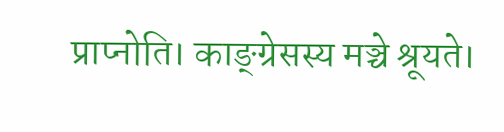प्राप्नोति। काङ्ग्रेसस्य मञ्चे श्रूयते।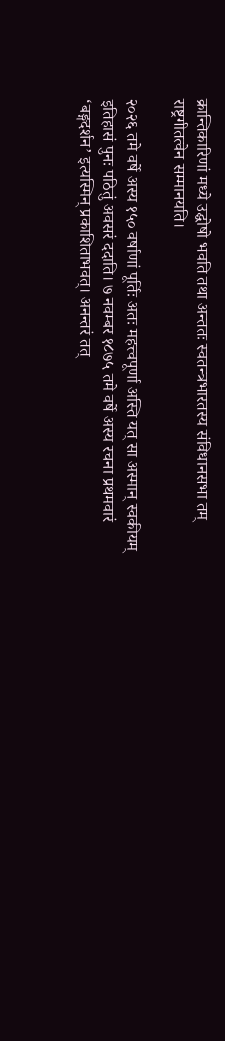क्रान्तिकारिणां मध्ये उद्घोषो भवति तथा अन्ततः स्वतन्त्रभारतस्य संविधानसभा तम् राष्ट्रगीतत्वेन सम्मानयति।

२०२६ तमे वर्षे अस्य १५० वर्षाणां पूर्तिः अतः महत्त्वपूर्णा अस्ति यत् सा अस्मान् स्वकीयम् इतिहासं पुनः पठितुं अवसरं ददाति। ७ नवम्बर १८७५ तमे वर्षे अस्य रचना प्रथमवारं ‘बङ्गदर्शन’ इत्यस्मिन् प्रकाशिताभवत्। अनन्तरं तत्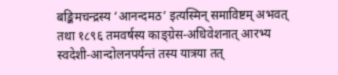बङ्किमचन्द्रस्य ‘आनन्दमठ’ इत्यस्मिन् समाविष्टम् अभवत् तथा १८९६ तमवर्षस्य काङ्ग्रेस-अधिवेशनात् आरभ्य स्वदेशी-आन्दोलनपर्यन्तं तस्य यात्रया तत्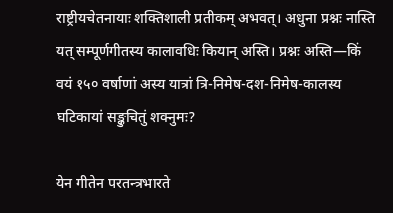राष्ट्रीयचेतनायाः शक्तिशाली प्रतीकम् अभवत्। अधुना प्रश्नः नास्ति यत् सम्पूर्णगीतस्य कालावधिः कियान् अस्ति। प्रश्नः अस्ति—किं वयं १५० वर्षाणां अस्य यात्रां त्रि-निमेष-दश-निमेष-कालस्य घटिकायां सङ्कुचितुं शक्नुमः?

येन गीतेन परतन्त्रभारते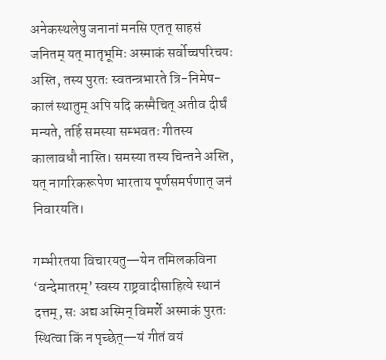अनेकस्थलेषु जनानां मनसि एतत् साहसं जनितम् यत् मातृभूमिः अस्माकं सर्वोच्चपरिचयः अस्ति, तस्य पुरतः स्वतन्त्रभारते त्रि-निमेष-कालं स्थातुम् अपि यदि कस्मैचित् अतीव दीर्घं मन्यते, तर्हि समस्या सम्भवतः गीतस्य कालावधौ नास्ति। समस्या तस्य चिन्तने अस्ति, यत् नागरिकरूपेण भारताय पूर्णसमर्पणात् जनं निवारयति।

गम्भीरतया विचारयतु—येन तमिलकविना ‘वन्देमातरम्’ स्वस्य राष्ट्रवादीसाहित्ये स्थानं दत्तम्, सः अद्य अस्मिन् विमर्शे अस्माकं पुरतः स्थित्वा किं न पृच्छेत्—यं गीतं वयं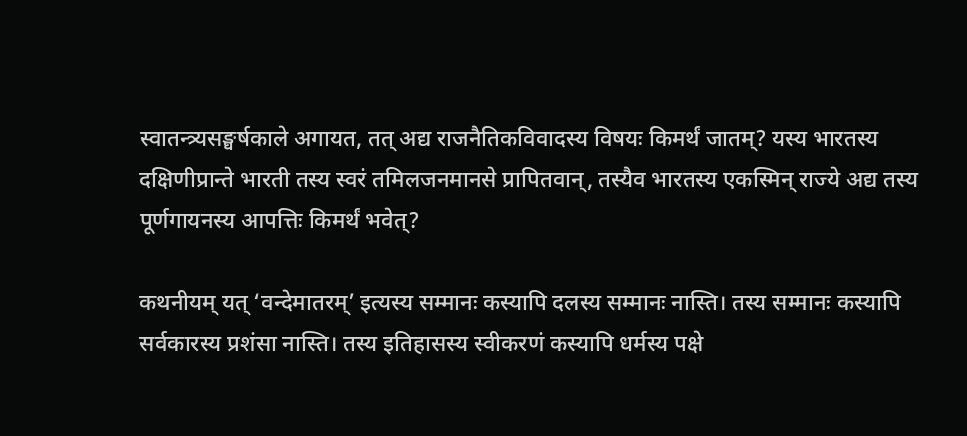स्वातन्त्र्यसङ्घर्षकाले अगायत, तत् अद्य राजनैतिकविवादस्य विषयः किमर्थं जातम्? यस्य भारतस्य दक्षिणीप्रान्ते भारती तस्य स्वरं तमिलजनमानसे प्रापितवान्, तस्यैव भारतस्य एकस्मिन् राज्ये अद्य तस्य पूर्णगायनस्य आपत्तिः किमर्थं भवेत्?

कथनीयम् यत् ‘वन्देमातरम्’ इत्यस्य सम्मानः कस्यापि दलस्य सम्मानः नास्ति। तस्य सम्मानः कस्यापि सर्वकारस्य प्रशंसा नास्ति। तस्य इतिहासस्य स्वीकरणं कस्यापि धर्मस्य पक्षे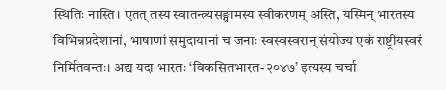स्थितिः नास्ति। एतत् तस्य स्वातन्त्र्यसङ्ग्रामस्य स्वीकरणम् अस्ति, यस्मिन् भारतस्य विभिन्नप्रदेशानां, भाषाणां समुदायानां च जनाः स्वस्वस्वरान् संयोज्य एकं राष्ट्रीयस्वरं निर्मितवन्तः। अद्य यदा भारतः ‘विकसितभारत-२०४७’ इत्यस्य चर्चा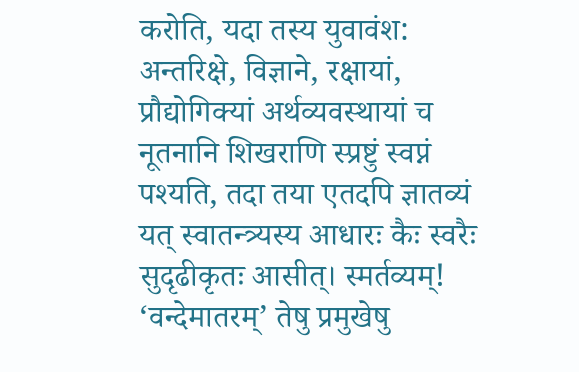करोति, यदा तस्य युवावंश: अन्तरिक्षे, विज्ञाने, रक्षायां, प्रौद्योगिक्यां अर्थव्यवस्थायां च नूतनानि शिखराणि स्प्रष्टुं स्वप्नं पश्यति, तदा तया एतदपि ज्ञातव्यं यत् स्वातन्त्र्यस्य आधारः कैः स्वरैः सुदृढीकृतः आसीत्। स्मर्तव्यम्! ‘वन्देमातरम्’ तेषु प्रमुखेषु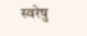स्वरेषु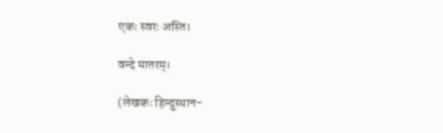एकः स्वरः अस्ति।

वन्दे मातरम्।

(लेखकः हिन्दुस्थान-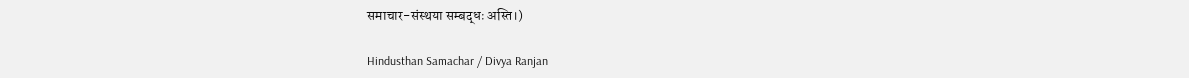समाचार-संस्थया सम्बद्धः अस्ति।)

Hindusthan Samachar / Divya Ranjan